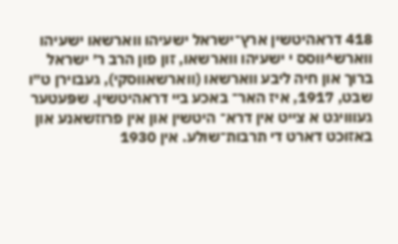418 דראהיטשין ארץ־ישראל ישעיהו װארשאו ישעיהו װארש^װסס י ישעיהו װארשאו, זון פון הרב ר׳ ישראל ברוך און חיה ליבע װארשאו (װארשאװסקי), געבוירן ט״ו שבט, 1917, איז האר־ באכע ביי דראהיטשין. שפּעטער געװויגט א צײט אין דרא־ היטשין און אין פרוזשאנע און באזוכט דארט די תרבות־שולע. אין 1930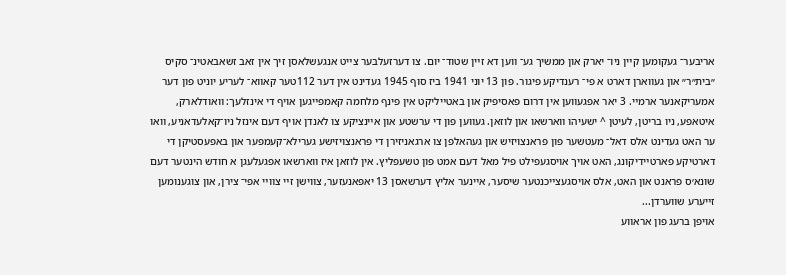אריבער־ געקומען קײן ניו־ יארק און ממשיך גע־ װען דא זײן שטוד־ יום. צו דערזעלבער צײט אנגעשלאסן זיך אין זאב זשאבאטינ־ סקיס ״בית״ר״ און געװארן דארט א פי־ רענדיקע פיגור. פון 13 יוני 1941 ביז סוף 1945 געדינט אין דער 112טער קאװא־ לעריע יוניט פון דער אמעריקאנער ארמײ. 3 יאר אפגעװען אין דרום פאסיפיק און באטײליקט אין פינף מלחמה קאמפײגען אויף די אינזלעך: װאודלארק, איטאפע, ניו בריטן, לעיטן ^ ישעיהו װארשאו און לוזאן. געװען פון די ערשטע און אײנציקע צו לאנדן אויף דעם אינזל ניו־קאלעדאניע, װאו ער האט געדינט אלס דאל־ מעטשער פון פראנצויזיש און געהאלפן צו ארגאניזירן די פראנצויזישע גערילא־קעמפער און באפעסטיקן די דארטיקע פארטײדיקונג, האט אויך אויסגעפילט פיל מאל דעם אמט פון טשעפליץ. אין לוזאן איז װארשאו אפגעלעגן א חודש הינטער דעם שונא׳ס פראנט און האט, אלס אויסגעצײכנטער שיסער, אײנער אליץ דערשאסן 13 יאפאנעזער, צװישן זײ צװײ אפי־ צירן, און צוגענומען זײערע שװערדן...
אויפן ברעג פון אראװע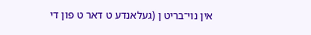אין נױ־בריט ן (געלאנדע ט דאר ט פון די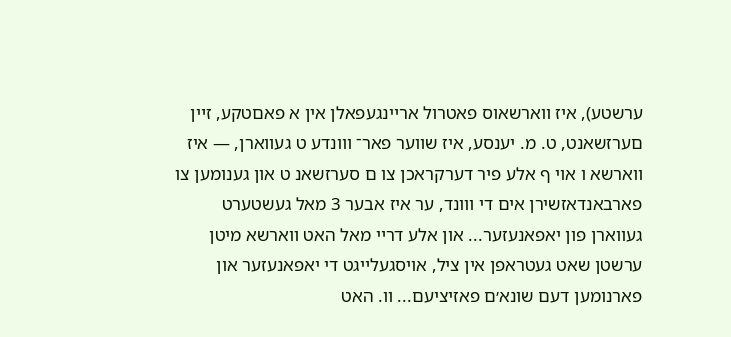ערשטע), איז װארשאוס פאטרול ארײנגעפאלן אין א פאםטקע, זײן םערזשאנט, ט. מ. יענסע, איז שװער פאר־ וװנדע ט געװארן, — איז װארשא ו אוי ף אלע פיר דערקראכן צו ם סערזשאנ ט און גענומען צו פארבאנדאזשירן אים די װונד, ער איז אבער 3 מאל געשטערט געװארן פון יאפאנעזער... און אלע דרײ מאל האט װארשא מיטן ערשטן שאט געטראפן אין ציל, אויסגעלײגט די יאפאנעזער און פארנומען דעם שונא׳ם פאזיציעם... װ. האט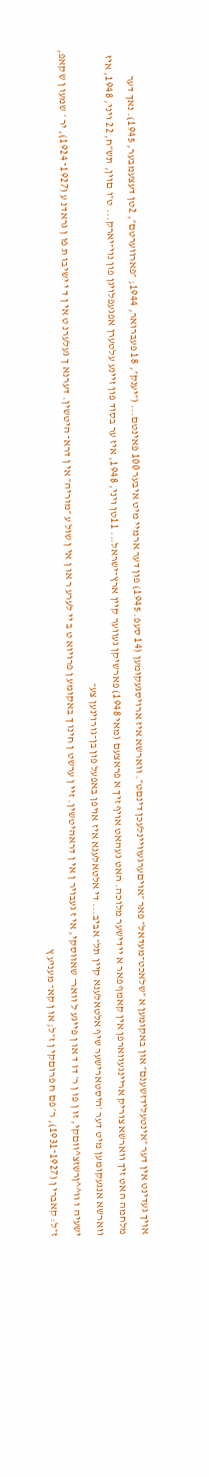אויך געדינט אין דער ״אינטעלידזשענם״ און באקומען א ״שלאכט־מעדאל״ פאר ״אויםערגעװײנלעכן דינםט״. װארשא איז ארויסגעקומען (14 סעפ. 1945) פון דער ארמײ מיט איבער 100 פאינטם... (״יענק״, 18 פעברואר, 1944; ״פארװערטם״, 2טן דעצעמבער, 1945). נאך דער מלחמה האט זיך װארשא צוריק ארײנגעװארפן אין קאמף פאר א ײדישער מלוכה. האט געהאט אויף זיך א פראצעם (מאי 1948) פארשיקן געװער קײן ארץ־ישראל... 11טן ױני, 1948, איז ער בסוד פון זײנע עלטערן אפגעפלויגן פון נױ־יארק... ט״ו םױן, תש״ח, 22 ױני, 1948, איז װארשא אנגעקומען מיט דער ׳היסטארישער שיף אלטאלענא קײן תל־ אביב... די אלטאלענא איז אויפן באפעל פון בן־גורױנען צע־
ישעיה ו װ^^ןרשזצ^װםקי, זו ן פו ן ר׳ דו ד או ן פײגע ל װאר־ שאװסקי, אי ז געבויר ן אי ן דראהיטשין. זײ ן ערשט ן חינו ך באקומע ן פרױוא ט ב ײ לערע ר או ן אי ן שול ע ״מוריה״ אי ן דרא־ היטשין. דערנא ך געלערנ ט אי ן ד י ישיבו ת פו ן גראדנ ע (1927־ 1924), יר ׳ שמעו ן שקאפ, ז״ל: קאברי ן (1927־1931), ר׳ פם ח פרוםקי ן ז״ל; או ן קא־ מעניע ץ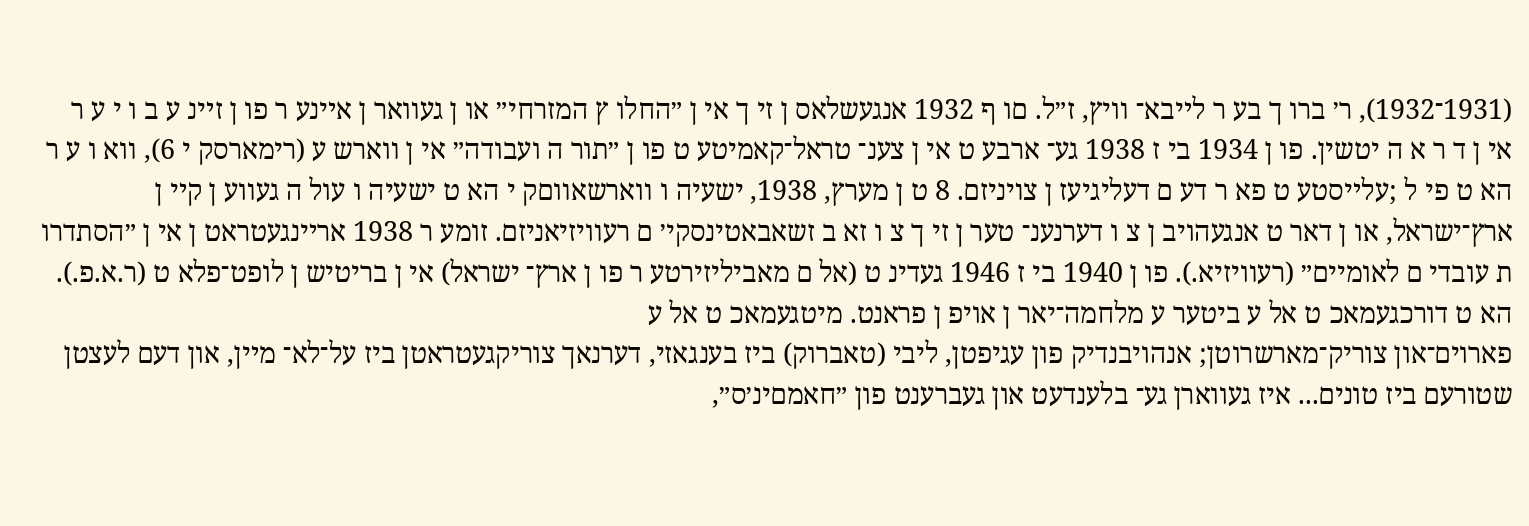(1931־1932), ר׳ ברו ך בע ר לײבא־ װיץ, ז״ל. םו ף 1932 אנגעשלאס ן זי ך אי ן ״החלו ץ המזרחי״ או ן געװאר ן אײנע ר פו ן זײנ ע ב ו י ע ר אי ן ד ר א ה יטשין. פו ן 1934 בי ז 1938 גע־ ארבע ט אי ן צענ־ טראל־קאמיטע ט פו ן ״תור ה ועבודה״ אי ן װארש ע (רימארסק י 6), װא ו ע ר הא ט פי ל ;עלײסטע ט פא ר דע ם דעליגיעז ן צױניזם. 8 ט ן מערץ, 1938, ישעיה ו װארשאװםק י הא ט ישעיה ו עול ה געװע ן קײ ן ארץ־ישראל, או ן דאר ט אנגעהויב ן צ ו דערנענ־ טער ן זי ך צ ו זא ב זשאבאטינסקי׳ ם רעװיזיאניזם. זומע ר 1938 ארײנגעטראט ן אי ן ״הסתדרו ת עובדי ם לאומיים״ (רעװיזיא.). פו ן 1940 בי ז 1946 געדינ ט (אל ם מאביליזירטע ר פו ן ארץ־ ישראל) אי ן בריטיש ן לופט־פלא ט (ר.א.פ.). הא ט דורכגעמאכ ט אל ע ביטער ע מלחמה־יאר ן אויפ ן פראנט. מיטגעמאכ ט אל ע
פארוים־און צוריק־מארשרוטן; אנהויבנדיק פון עגיפטן, ליבי (טאברוק) ביז בענגאזי, דערנאך צוריקגעטראטן ביז על־לא־ מײן, און דעם לעצטן שטורעם ביז טונים... איז געווארן גע־ בלענדעט און געברענט פון ״חאמםינ׳ס״,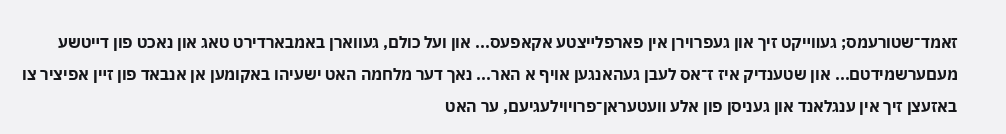זאמד־שטורעמס; געװײקט זיך און געפרוירן אין פארפלײצטע אקאפעס... און ועל כולם, געווארן באמבארדירט טאג און נאכט פון דײטשע מעםערשמידטם... און שטענדיק איז ז־אס לעבן געהאנגען אויף א האר... נאך דער מלחמה האט ישעיהו באקומען אן אנבאד פון זײן אפיציר צו באזעצן זיך אין ענגלאנד און געניסן פון אלע װעטעראן־פרױוילעגיעם, ער האט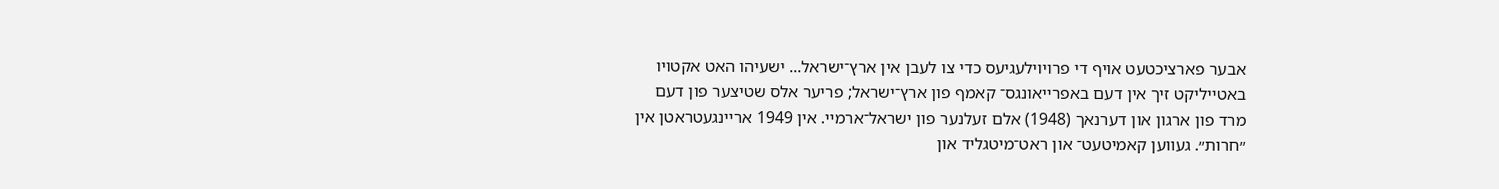אבער פארציכטעט אויף די פרױוילעגיעס כדי צו לעבן אין ארץ־ישראל... ישעיהו האט אקטױו באטײליקט זיך אין דעם באפרײאונגס־ קאמף פון ארץ־ישראל; פריער אלס שטיצער פון דעם מרד פון ארגון און דערנאך (1948) אלם זעלנער פון ישראל־ארמײ. אין 1949 ארײנגעטראטן אין ״חרות״. געװען קאמיטעט־ און ראט־מיטגליד און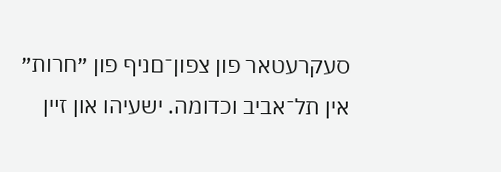סעקרעטאר פון צפון־םניף פון ״חרות״ אין תל־אביב וכדומה. ישעיהו און זײן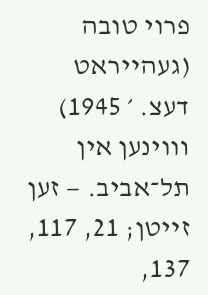פרוי טובה (געהײראט דעצ. ׳ 1945) װוינען אין תל־אביב. — זען זײטן; 21, 117, 137,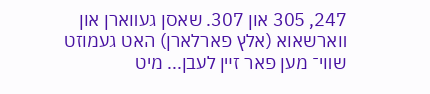247, 305 און 307. שאסן געװארן און װארשאוא (אלץ פארלארן) האט געמוזט שװי־ מען פאר זײן לעבן... מיט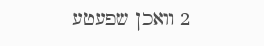2 װאכן שפעטע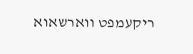ריקעמפט װארשאוא